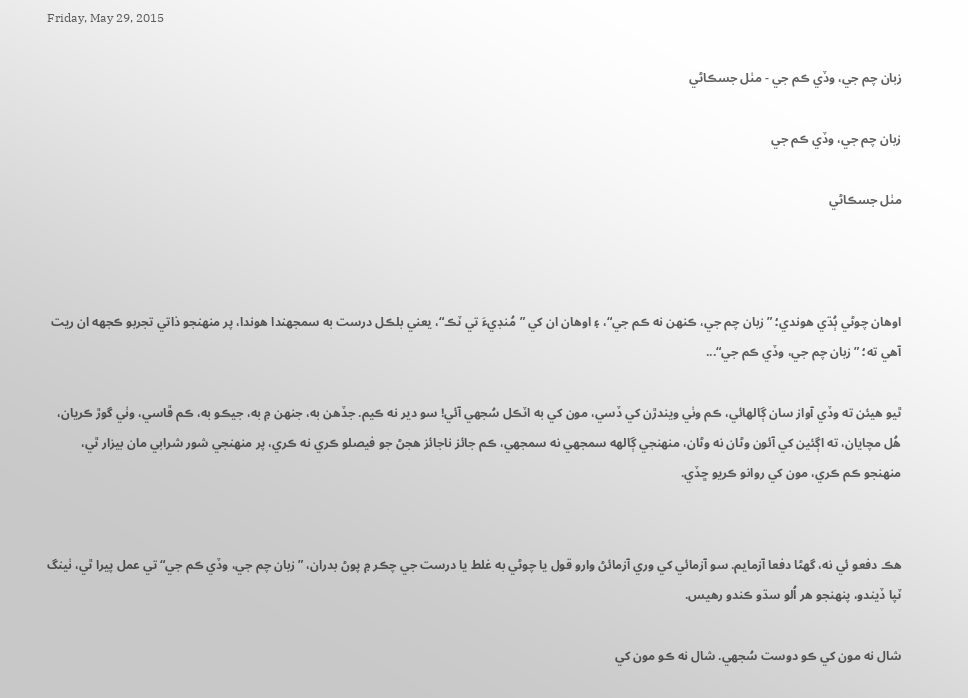Friday, May 29, 2015

زبان چم جي، وڏي ڪم جي - مٺل جسڪاڻي

زبان چم جي، وڏي ڪم جي

مٺل جسڪاڻي



اوهان چوڻي ٻُڌي هوندي؛ ”زبان چم جي، ڪنهن نه ڪم جي“، ۽ اوهان ان کي ”مُنڊيءَ تي ٽڪ“، يعني بلڪل درست به سمجهندا هوندا، پر منهنجو ذاتي تجربو ڪجهه ان ريت آهي ته؛ ”زبان چم جي، وڏي ڪم جي“...

ٿيو هيئن ته وڏي آواز سان ڳالهائي، ڪم وٺي ويندڙن کي ڏسي، مون کي به اٽڪل سُجهي آئي! سو دير نه ڪيم. جڏهن به، جنهن ۾ به، جيڪو به، ڪم ڦاسي، وٺي گوڙ ڪريان، هُل مچايان، ته اڳئين کي آئون وڻان نه وڻان، منهنجي ڳالهه سمجهي نه سمجهي، ڪم جائز ناجائز هجڻ جو فيصلو ڪري نه ڪري، پر منهنجي شور شرابي مان بيزار ٿي، منهنجو ڪم ڪري، مون کي روانو ڪريو ڇڏي.


هڪ دفعو ئي نه، گهڻا دفعا آزمايم. سو آزمائي کي وري آزمائڻ وارو قول يا چوڻي به غلط يا درست جي چڪر ۾ پوڻ بدران، ”زبان چم جي، وڏي ڪم جي“ تي عمل پيرا ٿي، ٺينگ ٽپا ڏيندو، پنهنجو هر اُلو سڌو ڪندو رهيس.

شال نه مون کي ڪو دوست سُجهي. شال نه ڪو مون کي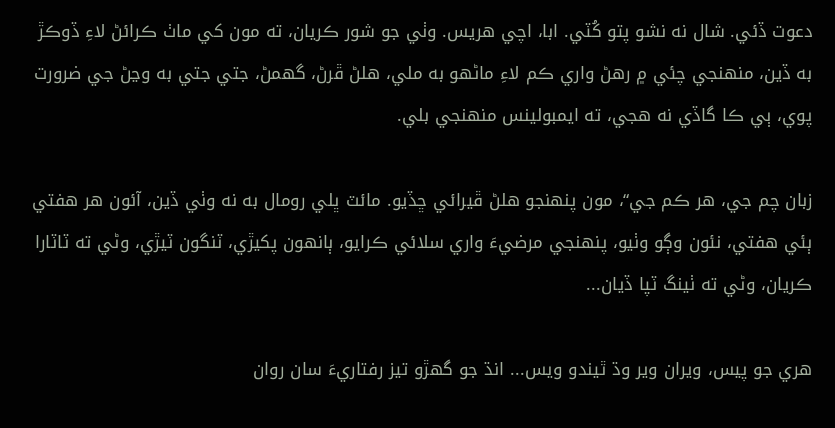دعوت ڏئي. شال نه نشو پتو کُٽي. ابا، اچي هريس. وٺي جو شور ڪريان، ته مون کي ماٺ ڪرائڻ لاءِ ڏوڪڙ به ڏين، منهنجي چئي ۾ رهڻ واري ڪم لاءِ ماڻهو به ملي، هلڻ ڦرڻ، گهمڻ، جتي جتي به وڃڻ جي ضرورت پوي، ٻي ڪا گاڏي نه هجي، ته ايمبولينس منهنجي بلي.

زبان چم جي، هر ڪم جي“، مون پنهنجو هلڻ ڦيرائي ڇڏيو. مائٽ ڀلي رومال به نه وٺي ڏين، آئون هر هفتي ٻئي هفتي، نئون وڳو وٺيو، پنهنجي مرضيءَ واري سلائي ڪرايو، ٻانهون پکيڙي، ٽنگون ٽيڙي، وڻي ته ٽاٽارا ڪريان، وڻي ته ٺينگ ٽپا ڏيان...

هري جو پيس، ويران وير وڌ ٿيندو ويس... انڌ جو گهڙو تيز رفتاريءَ سان روان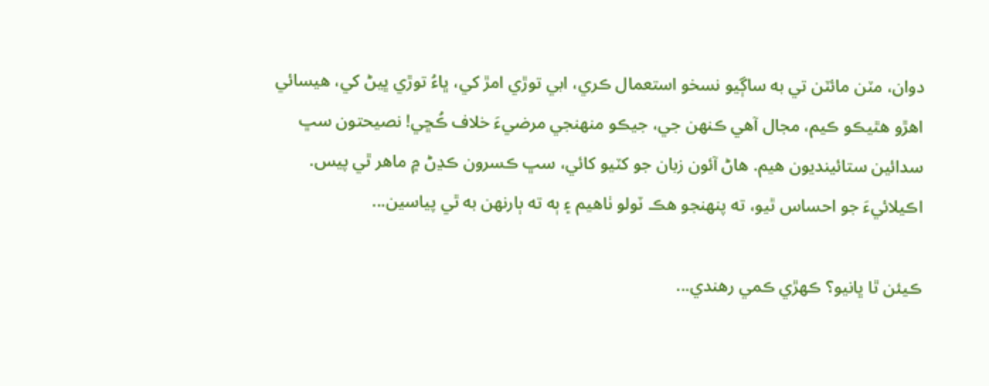دوان، مٽن مائٽن تي به ساڳيو نسخو استعمال ڪري، ابي توڙي امڙ کي، ڀاءُ توڙي ڀيڻ کي، هيسائي اهڙو هٿيڪو ڪيم، مجال آهي ڪنهن جي، جيڪو منهنجي مرضيءَ خلاف ڪُڇي! نصيحتون سڀ سدائين ستائينديون هيم. هاڻ آئون زبان جو کٽيو کائي، سڀ ڪسرون ڪڍڻ ۾ ماهر ٿي پيس. اڪيلائيءَ جو احساس ٿيو، ته پنهنجو هڪ ٽولو ٺاهيم ۽ ٻه ته ٻارنهن به ٿي پياسين...

ڪيئن ٿا ڀانيو؟ ڪهڙي ڪمي رهندي...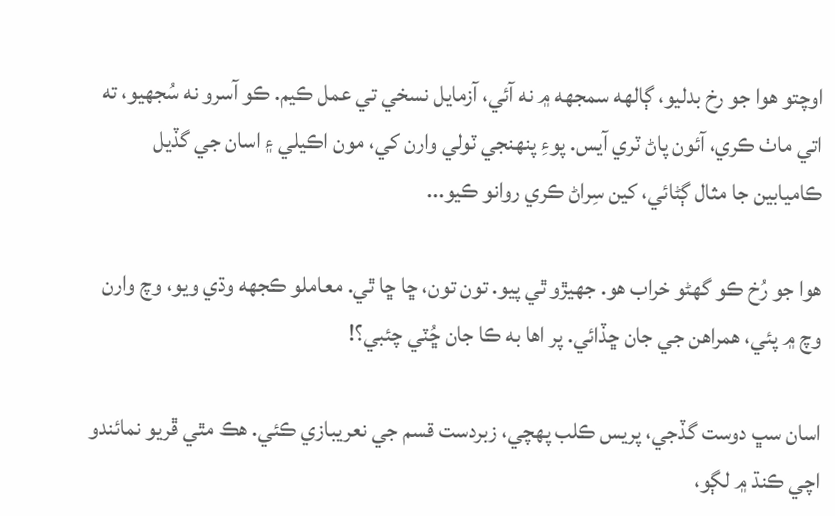اوچتو هوا جو رخ بدليو، ڳالهه سمجهه ۾ نه آئي، آزمايل نسخي تي عمل ڪيم. ڪو آسرو نه سُجهيو، ته اتي ماٺ ڪري، آئون پاڻ ٽري آيس. پوءِ پنهنجي ٽولي وارن کي، مون اڪيلي ۽ اسان جي گڏيل ڪاميابين جا مثال ڳڻائي، کين سِراڻ ڪري روانو ڪيو...

هوا جو رُخ ڪو گهڻو خراب هو. جهيڙو ٿي پيو. تون تون، ڇا ڇا ٿي. معاملو ڪجهه وڌي ويو، وچ وارن وچ ۾ پئي، همراهن جي جان ڇڏائي. پر اها به ڪا جان ڇُٽي چئبي؟!

اسان سڀ دوست گڏجي، پريس ڪلب پهچي، زبردست قسم جي نعريبازي ڪئي. هڪ مٿي ڦريو نمائندو اچي ڪنڌ ۾ لڳو،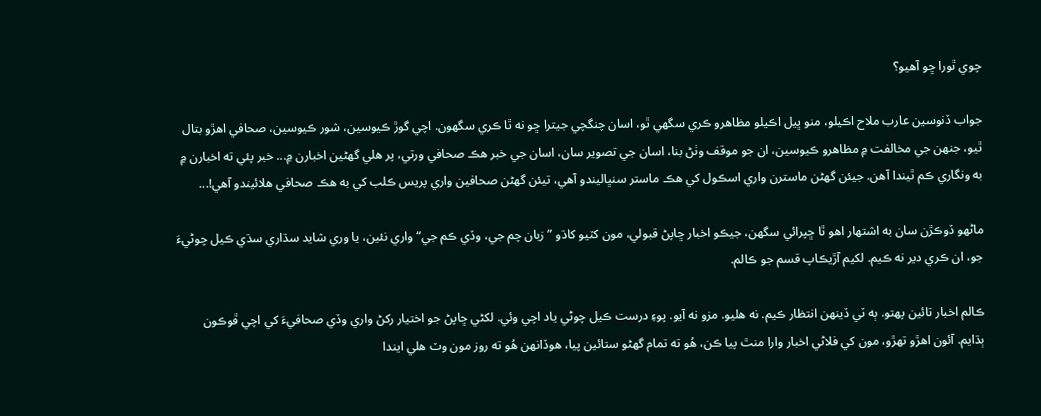چوي ٿورا ڇو آهيو؟

جواب ڏنوسين عارب ملاح اڪيلو، منو ڀيل اڪيلو مظاهرو ڪري سگهي ٿو، اسان چنگچي جيترا ڇو نه ٿا ڪري سگهون. اچي گوڙ ڪيوسين، شور ڪيوسين، صحافي اهڙو بتال ٿيو، جنهن جي مخالفت ۾ مظاهرو ڪيوسين، ان جو موقف وٺڻ بنا، اسان جي تصوير سان، اسان جي خبر هڪ صحافي ورتي، پر هلي گهڻين اخبارن ۾... خبر پئي ته اخبارن ۾ به ونگاري ڪم ٿيندا آهن. جيئن گهڻن ماسترن واري اسڪول کي هڪ ماستر سنڀاليندو آهي، تيئن گهڻن صحافين واري پريس ڪلب کي به هڪ صحافي هلائيندو آهي!...

ماڻهو ڏوڪڙن سان به اشتهار اهو ٿا ڇپرائي سگهن، جيڪو اخبار ڇاپڻ قبولي، مون کٽيو کاڌو ”زبان چم جي، وڏي ڪم جي“ واري نئين، يا وري شايد سڌاري سڌي ڪيل چوڻيءَ جو، ان ڪري دير نه ڪيم. لکيم آڙيڪاپ قسم جو ڪالم.

ڪالم اخبار تائين پهتو. ٻه ٽي ڏينهن انتظار ڪيم. نه هليو. مزو نه آيو. پوءِ درست ڪيل چوڻي ياد اچي وئي. لکڻي ڇاپڻ جو اختيار رکڻ واري وڏي صحافيءَ کي اچي ڦوڪون ٻڌايم. آئون اهڙو تهڙو، مون کي فلاڻي اخبار وارا منٿ پيا ڪن، هُو ته تمام گهڻو ستائين پيا، هوڏانهن هُو ته روز مون وٽ هلي ايندا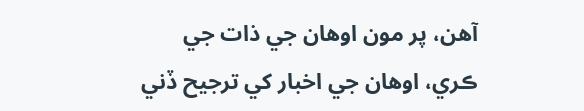آهن، پر مون اوهان جي ذات جي ڪري، اوهان جي اخبار کي ترجيح ڏني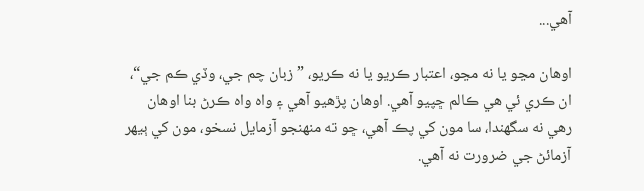آهي...

اوهان مڃو يا نه مڃو، اعتبار ڪريو يا نه ڪريو، ”زبان چم جي، وڏي ڪم جي“، ان ڪري ئي هي ڪالم ڇپيو آهي. اوهان پڙهيو آهي ۽ واه واه ڪرڻ بنا اوهان رهي نه سگهندا، سا مون کي پڪ آهي، ڇو ته منهنجو آزمايل نسخو، مون کي ٻيهر آزمائڻ جي ضرورت نه آهي.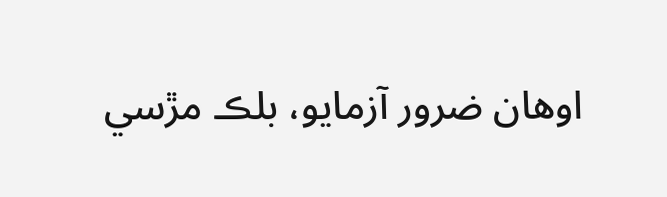اوهان ضرور آزمايو، بلڪ مڙسي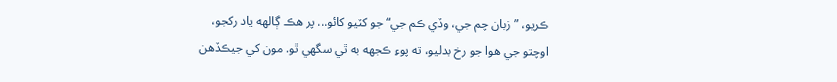ڪريو، ”زبان چم جي، وڏي ڪم جي“ جو کٽيو کائو... پر هڪ ڳالهه ياد رکجو، اوچتو جي هوا جو رخ بدليو، ته پوءِ ڪجهه به ٿي سگهي ٿو. مون کي جيڪڏهن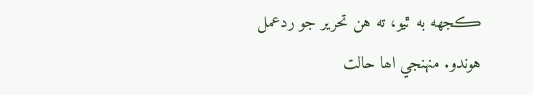ڪجهه به ٿيو، ته هن تحرير جو ردعمل هوندو. منهنجي اھا حالت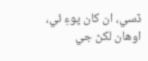ڏسي، ان کان پوءِ ئي، اوهان لکڻ جي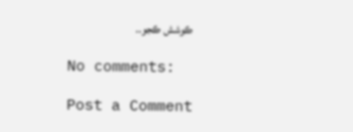ڪوشش ڪجو..

No comments:

Post a Comment